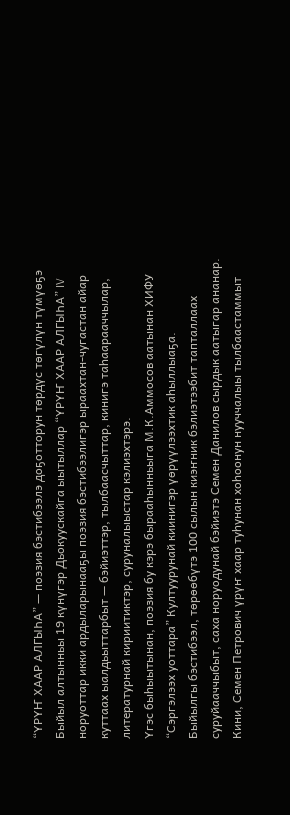“ҮРҮҤ ХААР АЛГЫҺА” — поэзия бэстибээлэ доҕотторун төрдүс төгүлүн түмүөҕэ
Быйыл алтынньы 19 күнүгэр Дьокуускайга ыытыллар “ҮРҮҤ ХААР АЛГЫҺА” IV норуоттар икки ардыларынааҕы поэзия бэстибээлигэр ыраахтан-чугастан айар куттаах ыалдьыттарбыт — бэйиэттэр, тылбаасчыттар, кинигэ таһаарааччылар, литературнай кириитиктэр, суруналыыстар кэлиэхтэрэ.
Үгэс быһыытынан, поэзия бу кэрэ бырааһынньыга М.К.Аммосов аатынан ХИФУ “Сэргэлээх уоттара” Култуурунай киинигэр үөрүүлээхтик аһыллыаҕа.
Быйылгы бэстибээл, төрөөбүтэ 100 сылын киэҥник бэлиэтээбит тапталлаах суруйааччыбыт, саха норуодунай бэйиэтэ Семен Данилов сырдык аатыгар ананар. Кини, Семен Петрович үрүҥ хаар туһунан хоһоонун нууччалыы тылбаастаммыт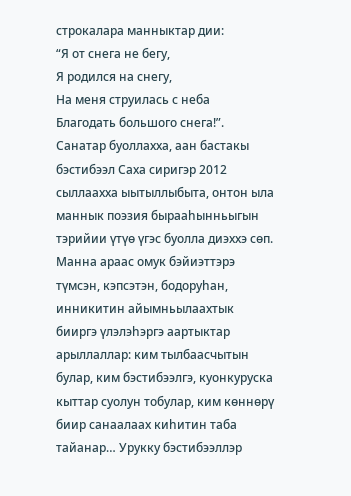строкалара манныктар дии:
“Я от снега не бегу,
Я родился на снегу,
На меня струилась с неба
Благодать большого снега!”.
Санатар буоллахха, аан бастакы бэстибээл Саха сиригэр 2012 сыллаахха ыытыллыбыта, онтон ыла маннык поэзия бырааһынньыгын тэрийии үтүө үгэс буолла диэххэ сөп. Манна араас омук бэйиэттэрэ түмсэн, кэпсэтэн, бодоруһан, инникитин айымньылаахтык бииргэ үлэлэһэргэ аартыктар арыллаллар: ким тылбаасчытын булар, ким бэстибээлгэ, куонкуруска кыттар суолун тобулар, ким көннөрү биир санаалаах киһитин таба тайанар… Урукку бэстибээллэр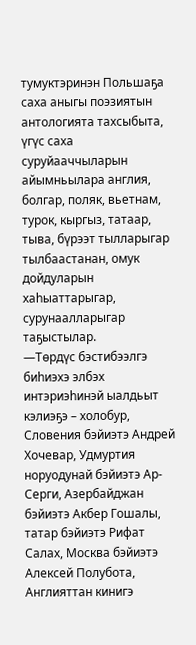тумуктэринэн Польшаҕа саха аныгы поэзиятын антологията тахсыбыта, үгүс саха суруйааччыларын айымньылара англия, болгар, поляк, вьетнам, турок, кыргыз, татаар, тыва, бүрээт тылларыгар тылбаастанан, омук дойдуларын хаһыаттарыгар, сурунаалларыгар таҕыстылар.
—Төрдүс бэстибээлгэ биһиэхэ элбэх интэриэһинэй ыалдьыт кэлиэҕэ – холобур, Словения бэйиэтэ Андрей Хочевар, Удмуртия норуодунай бэйиэтэ Ар-Серги, Азербайджан бэйиэтэ Акбер Гошалы, татар бэйиэтэ Рифат Салах, Москва бэйиэтэ Алексей Полубота, Англияттан кинигэ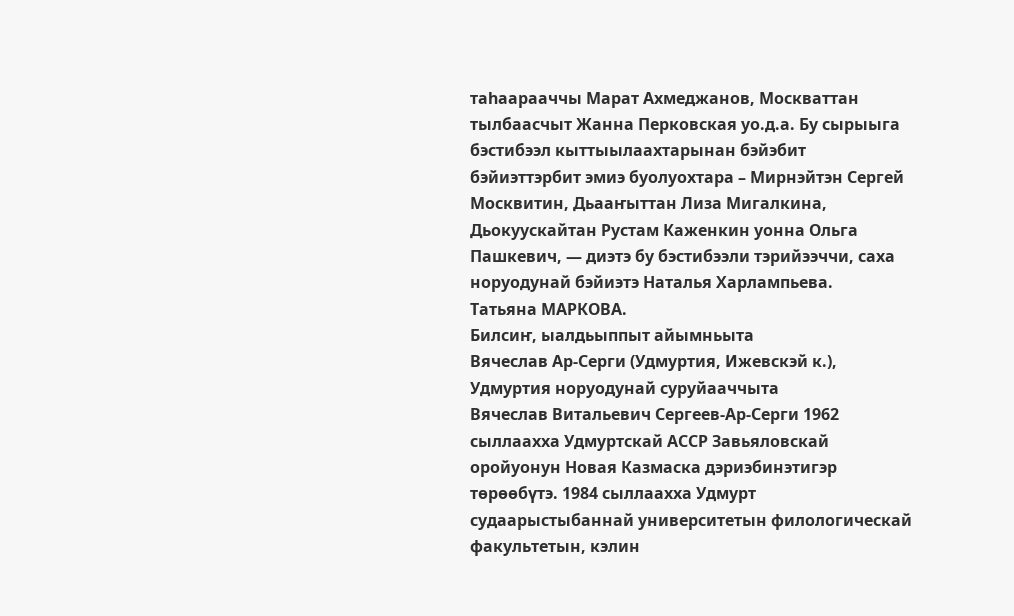таһаарааччы Марат Ахмеджанов, Москваттан тылбаасчыт Жанна Перковская уо.д.а. Бу сырыыга бэстибээл кыттыылаахтарынан бэйэбит бэйиэттэрбит эмиэ буолуохтара – Мирнэйтэн Сергей Москвитин, Дьааҥыттан Лиза Мигалкина, Дьокуускайтан Рустам Каженкин уонна Ольга Пашкевич, — диэтэ бу бэстибээли тэрийээччи, саха норуодунай бэйиэтэ Наталья Харлампьева.
Татьяна МАРКОВА.
Билсиҥ, ыалдьыппыт айымньыта
Вячеслав Ар-Серги (Удмуртия, Ижевскэй к.),
Удмуртия норуодунай суруйааччыта
Вячеслав Витальевич Сергеев-Ар-Серги 1962 сыллаахха Удмуртскай АССР Завьяловскай оройуонун Новая Казмаска дэриэбинэтигэр төрөөбүтэ. 1984 сыллаахха Удмурт судаарыстыбаннай университетын филологическай факультетын, кэлин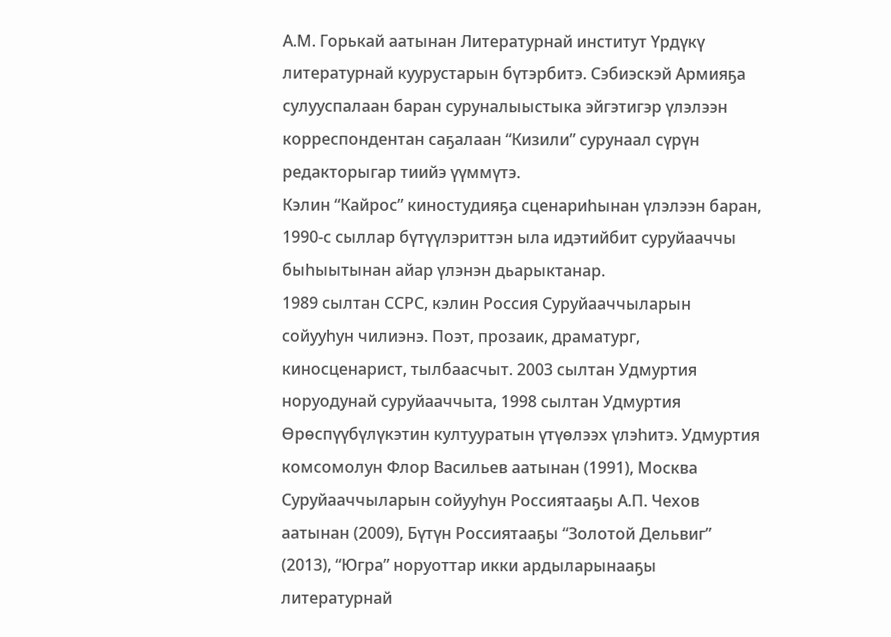А.М. Горькай аатынан Литературнай институт Үрдүкү литературнай куурустарын бүтэрбитэ. Сэбиэскэй Армияҕа сулууспалаан баран суруналыыстыка эйгэтигэр үлэлээн корреспондентан саҕалаан “Кизили” сурунаал сүрүн редакторыгар тиийэ үүммүтэ.
Кэлин “Кайрос” киностудияҕа сценариһынан үлэлээн баран, 1990-с сыллар бүтүүлэриттэн ыла идэтийбит суруйааччы быһыытынан айар үлэнэн дьарыктанар.
1989 сылтан ССРС, кэлин Россия Суруйааччыларын сойууһун чилиэнэ. Поэт, прозаик, драматург, киносценарист, тылбаасчыт. 2003 сылтан Удмуртия норуодунай суруйааччыта, 1998 сылтан Удмуртия Өрөспүүбүлүкэтин култууратын үтүөлээх үлэһитэ. Удмуртия комсомолун Флор Васильев аатынан (1991), Москва Суруйааччыларын сойууһун Россиятааҕы А.П. Чехов аатынан (2009), Бүтүн Россиятааҕы “Золотой Дельвиг” (2013), “Югра” норуоттар икки ардыларынааҕы литературнай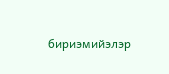бириэмийэлэр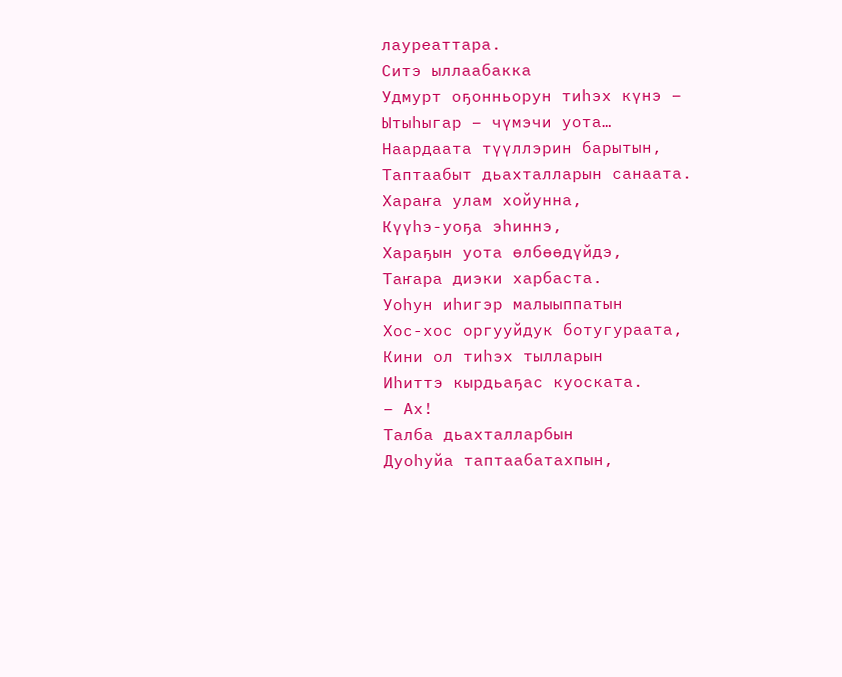лауреаттара.
Ситэ ыллаабакка
Удмурт оҕонньорун тиһэх күнэ –
Ытыһыгар – чүмэчи уота…
Наардаата түүллэрин барытын,
Таптаабыт дьахталларын санаата.
Хараҥа улам хойунна,
Күүһэ-уоҕа эһиннэ,
Хараҕын уота өлбөөдүйдэ,
Таҥара диэки харбаста.
Уоһун иһигэр малыыппатын
Хос-хос оргууйдук ботугураата,
Кини ол тиһэх тылларын
Иһиттэ кырдьаҕас куоската.
– Ах!
Талба дьахталларбын
Дуоһуйа таптаабатахпын,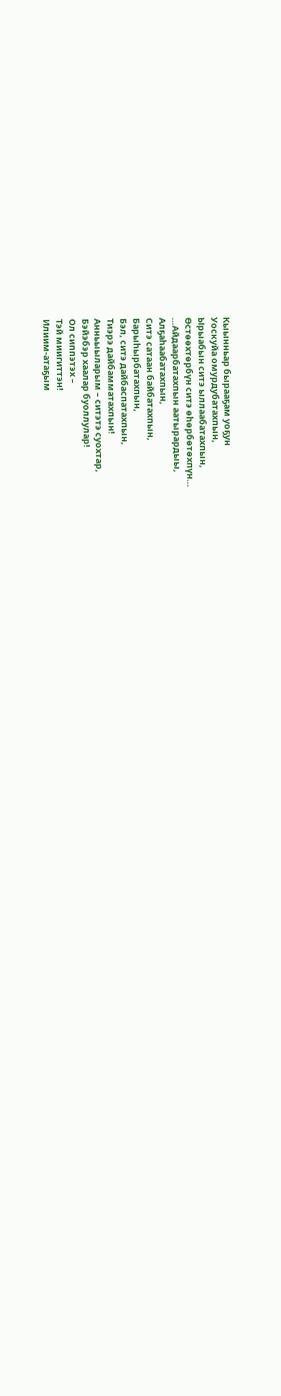Кыынньар бырааҕам уоҕун
Уоскуйа омурдубатахпын,
Ырыабын ситэ ыллаабатахпын,
Өстөөхтөрбүн ситэ өһөрбөтөхпүн…
…Айдаарбатахпын аатырардыы,
Алҕаһаабатахпын,
Ситэ сатаан байбатахпын,
Барыһырбатахпын,
Бэл, ситэ дайбаспатахпын,
Тиэрэ дайбамматахпын!
Анньыыларым – ситэтэ суохтар,
Бэйэбэр хаалар буоллулар!
Ол сиппэтэх –
Тэй миигиттэн!
Илиим-атаҕым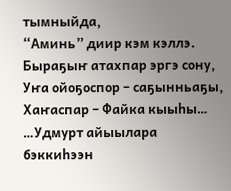тымныйда,
“Аминь” диир кэм кэллэ.
Быраҕыҥ атахпар эргэ сону,
Уҥа ойоҕоспор – саҕынньаҕы,
Хаҥаспар – Файка кыыһы…
…Удмурт айыылара бэккиһээн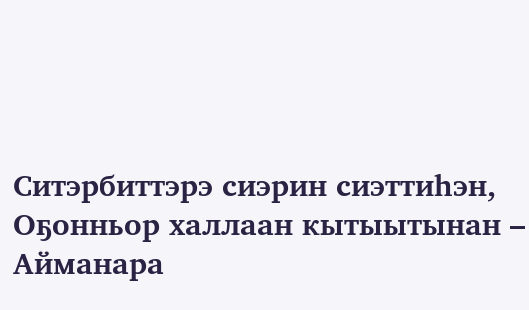Ситэрбиттэрэ сиэрин сиэттиһэн,
Оҕонньор халлаан кытыытынан –
Айманара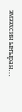эмээхсин ыҥыран…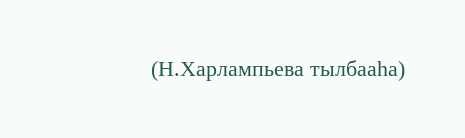(Н.Харлампьева тылбааһа)